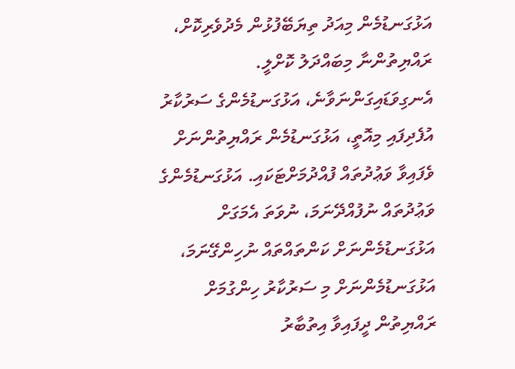އަޅުގަނޑުމެން މިއަދު ތިޔަބޭފުޅުން މެދުވެރިކޮށް، ރައްޔިތުންނާ މިބައްދަލު ކޮށްލީ. އެނގިވަޑައިގަންނަވާނެ، އަޅުގަނޑުމެންގެ ސަރުކާރު އުފެދިފައި މިއޮތީ، އަޅުގަނޑުމެން ރައްޔިތުންނަށް ވެފައިވާ ވަޢުދުތައް ފުއްދުމަށްޓަކައި. އަޅުގަނޑުމެންގެ ވަޢުދުތައް ނުފުއްދޭނަމަ، ނުވަތަ އެމަގަށް އަޅުގަނޑުމެންނަށް ކަންތައްތައް ނުހިންގޭނަމަ، އަޅުގަނޑުމެންނަށް މި ސަރުކާރު ހިންގުމަށް ރައްޔިތުން ދީފައިވާ އިތުބާރު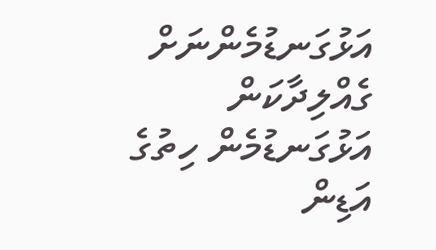އަޅުގަނޑުމެންނަށް ގެއްލިދާކަން އަޅުގަނޑުމެން ހިތުގެ އަޑިން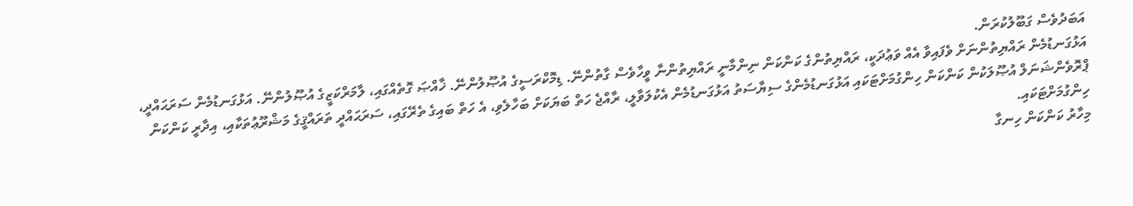އަބަދުވެސް ގަބޫލުކުރަން.
އަޅުގަނޑުމެން ރައްޔިތުންނަށް ވެފައިވާ އެއް ވަޢުދަކީ، ރައްޔިތުންގެ ކަންކަން ނިންމާނީ ރައްޔިތުންނާ ވީހާވެސް ގާތުންނޭ. ޑިމޮކްރަސީގެ އުޞޫލުންނޭ. ޚާއްޞަ ގޮތެއްގައި، ލާމަރްކަޒީގެ އުޞޫލުންނޭ. އަޅުގަނޑުމެން ސަރަޙައްދީ، ޕްރޮވެންޝަނަލް އުޞޫލަކުން ކަންކަން ހިންގުމަށްޓަކައި އަޅުގަނޑުމެންގެ ސިޔާސަތު އަޅުގަނޑުމެން އެކުލަވާލީ، ރާއްޖެ ހަތް ބަޔަކަށް ބަހާލެވި، އެ ހަތް ބައިގެ ތެރޭގައި، ސަރަޙައްދީ ތަރައްޤީގެ މަޝްރޫޢުތަކާއި، އިދާރީ ކަންކަން ހިންގުމަށްޓަކައި.
މިހާރު ކަންކަން ހިނގާ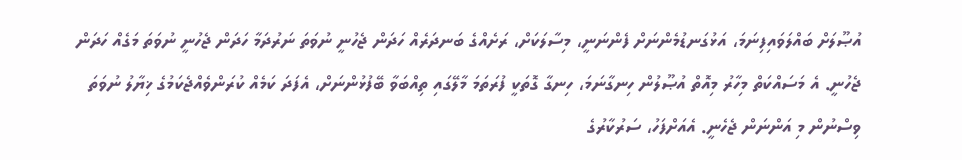އުޞޫލަށް ބައްލަވައިފިނަމަ، އަޅުގަނޑުމެންނަށް ފެންނަނީ، މިސާލަކަށް، ރަށެއްގެ ބަނދަރެއް ހަދަން ޖެހުނީ ނުވަތަ ނަރުދަމާ ހަދަން ޖެހުނީ ނުވަތަ މަގެއް ހަދަން ޖެހުނީ. އެ މަސައްކަތް މިހާރު މިއޮތް އުޞޫލުން ހިނގާނަމަ، ހިނގާ ގޮތަކީ ފުރަތަމަ މާލޭގައި ތިއްބަވާ ބޭފުޅުންނަށް، އެފަދަ ކަމެއް ކުރަންވެއްޖެކަމުގެ ޚިޔާލު ނުވަތަ ވިސްނުން މި އަންނަން ޖެހެނީ. އެއަށްފަހު، ސަރުކާރުގެ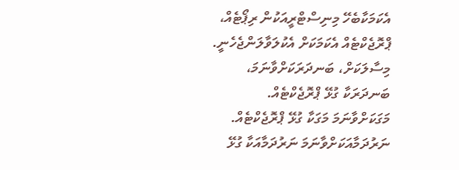އެކަމަކާބެހޭ މިނިސްޓްރީއަކުން ރިޕޯޓެއް، ޕްރޮޖެކްޓެއް އެކަމަކަށް އެކުލަވާލަންޖެހެނީ. މިސާލަކަށް، ބަނދަރަކަށްވާނަމަ، ބަނދަރަކާ ގުޅޭ ޕްރޮޖެކްޓެއް. މަގަކަށްވާނަމަ މަގަކާ ގުޅޭ ޕްރޮޖެކްޓެއް. ނަރުދަމާއަކަށްވާނަމަ ނަރުދަމާއަކާ ގުޅޭ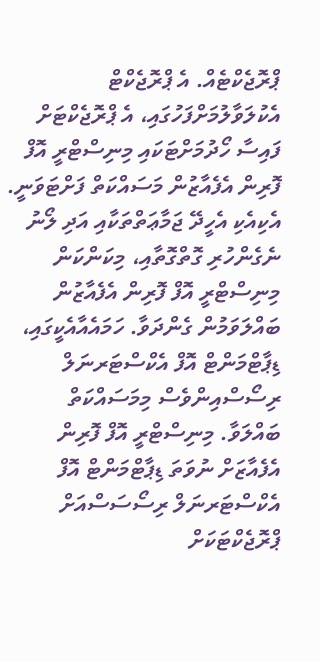ޕްރޮޖެކްޓެއް. އެ ޕްރޮޖެކްޓް އެކުލަވާލުމަށްފަހުގައި، އެ ޕްރޮޖެކްޓަށް ފައިސާ ހޯދުމަށްޓަކައި މިނިސްޓްރީ އޮފް ފޮރިން އެފެއާޒުން މަސައްކަތް ފަށްޓަވަނީ. އެކިއެކި އެހީދޭ ޖަމާޢަތްތަކާއި އަދި ލޯނު ނެގެންހުރި ގޮތްގޮތާއި، މިކަންކަން މިނިސްޓްރީ އޮފް ފޮރިން އެފެއާޒުން ބައްލަވަމުން ގެންދަވާ. ހަމައެއާއެކީގައި، ޑިޕާޓްމަންޓް އޮފް އެކްސްޓަރނަލް ރިސޯސްއިންވެސް މިމަސައްކަތް ބައްލަވާ. މިނިސްޓްރީ އޮފް ފޮރިން އެފެއާޒަށް ނުވަތަ ޑިޕާޓްމަންޓް އޮފް އެކްސްޓަރނަލް ރިސޯސަސްއަށް ޕްރޮޖެކްޓަކަށް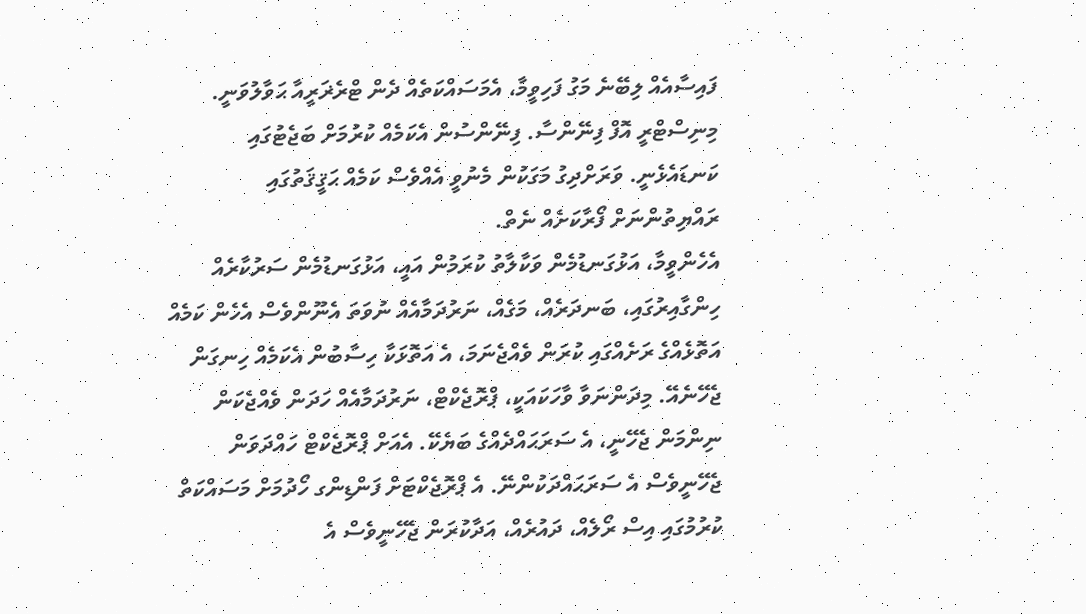ފައިސާއެއް ލިބޭނެ މަގު ފަހިވީމާ، އެމަސައްކަތެއް ދެން ޓްރެޜަރީއާ ޙަވާލުވަނީ. މިނިސްޓްރީ އޮފް ފިނޭންސާ. ފިނޭންސުން އެކަމެއް ކުރުމަށް ބަޖެޓުގައި ކަނޑައެޅެނީ. ވަރަށްދިގު މަގަކުން މެނުވީ އެއްވެސް ކަމެއް ޙަޤީޤަތުގައި ރައްޔިތުންނަށް ފޯރާކަށެއް ނެތް.
އެހެންވީމާ، އަޅުގަނޑުމެން ވަކާލާތު ކުރަމުން އައީ، އަޅުގަނޑުމެން ސަރުކާރެއް ހިންގާއިރުގައި، ބަނދަރެއް، މަގެއް، ނަރުދަމާއެއް ނުވަތަ އެނޫންވެސް އެހެން ކަމެއް އަތޮޅެއްގެ ރަށެއްގައި ކުރަން ވެއްޖެނަމަ، އެ އަތޮޅަކާ ހިސާބުން އެކަމެއް ހިނގަން ޖެހޭނެއޭ. މިދަންނަވާ ވާހަކައަކީ، ޕްރޮޖެކްޓް، ނަރުދަމާއެއް ހަދަން ވެއްޖެކަން ނިންމަން ޖެހޭނީ، އެ ސަރަޙައްދެއްގެ ބަޔެކޭ. އެއަށް ޕްރޮޖެކްޓް ހައްދަވަން ޖެހޭނީވެސް އެ ސަރަޙައްދަކުންނޭ. އެ ޕްރޮޖެކްޓަށް ފަންޑިންގ ހޯދުމަށް މަސައްކަތް ކުރުމުގައި އިސް ރޯލެއް، ދައުރެއް، އަދާކުރަން ޖެހޭނީވެސް އެ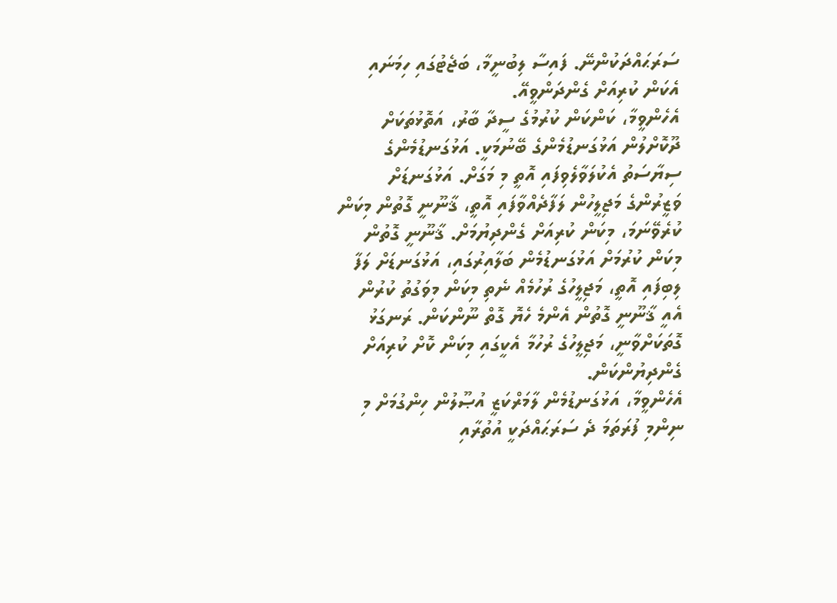ސަރަޙައްދަކުންނޭ. ފައިސާ ލިބުނީމާ، ބަޖެޓުގައި ހިމަނައި އެކަން ކުރިއަށް ގެންދަންވީއޭ.
އެހެންވީމާ، ކަންކަން ކުރުމުގެ ސީދާ ބާރު، އަތޮޅުތަކަށް ދޫކޮށްލުން އަޅުގަނޑުމެންގެ ބޭނުމަކީ. އަޅުގަނޑުމެންގެ ސިޔާސަތު އެކުލަވާލެވިފައި އޮތީ މި މަގަށް. އަޅުގަނޑަށް ވަޒީރުންގެ މަޖިލީހުން ލަފާދެއްވާފައި އޮތީ، ޤާނޫނީ ގޮތުން މިކަން ކުރެވޭނަމަ، މިކަން ކުރިއަށް ގެންދިޔުމަށް. ޤާނޫނީ ގޮތުން މިކަން ކުރުމަށް އަޅުގަނޑުމެން ބަލާއިރުގައި، އަޅުގަނޑަށް ލަފާ ލިބިފައި އޮތީ، މަޖިލީހުގެ ރުހުމެއް ނެތި މިކަން މިވަގުތު ކުރުން އެއީ ޤާނޫނީ ގޮތުން އެންމެ ހެޔޮ ގޮތް ނޫންކަން. ރަނގަޅު ގޮތަކަށްވާނީ، މަޖިލީހުގެ ރުހުމާ އެކީގައި މިކަން ކޮށް ކުރިއަށް ގެންދިޔުންކަން.
އެހެންވީމާ، އަޅުގަނޑުމެން ލާމަރްކަޒީ އުޞޫލުން ހިންގުމަށް މި ނިންމި ފުރަތަމަ ދެ ސަރަޙައްދަކީ އުތުރާއި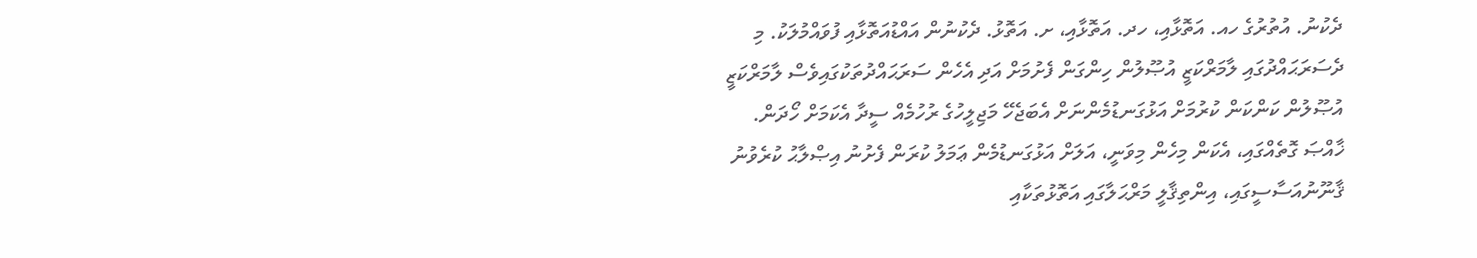ދެކުނު. އުތުރުގެ ހއ. އަތޮޅާއި، ހދ. އަތޮޅާއި، ށ. އަތޮޅު. ދެކުނުން އައްޑުއަތޮޅާއި ފުވައްމުލަކު. މި ދެސަރަޙައްދުގައި ލާމަރްކަޒީ އުޞޫލުން ހިންގަން ފެށުމަށް އަދި އެހެން ސަރަޙައްދުތަކުގައިވެސް ލާމަރްކަޒީ އުޞޫލުން ކަންކަން ކުރުމަށް އަޅުގަނޑުމެންނަށް އެބަޖެހޭ މަޖިލީހުގެ ރުހުމެއް ސީދާ އެކަމަށް ހޯދަން. ޚާއްޞަ ގޮތެއްގައި، އެކަން މިހެން މިވަނީ، އަލަށް އަޅުގަނޑުމެން ޢަމަލު ކުރަން ފެށުނު އިޞްލާޙު ކުރެވުނު ޤާނޫނުއަސާސީގައި، އިންތިޤާލީ މަރްޙަލާގައި އަތޮޅުތަކާއި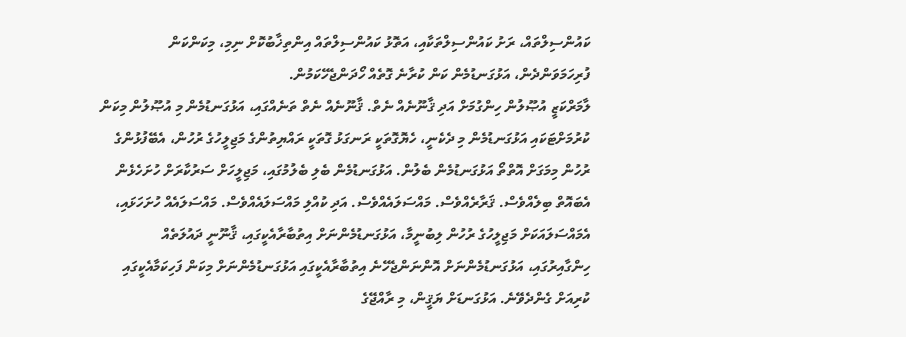ކައުންސިލްތައް، ރަށު ކައުންސިލްތަކާއި، އަތޮޅު ކައުންސިލްތައް އިންތިޚާބުކޮށް ނިމި، މިކަންކަން ފުރިހަމަވަންދެން، އަޅުގަނޑުމެން ކަން ކުރާނެ ގޮތެއް ހޯދަންޖެހޭކަމުން.
ލާމަރްކަޒީ އުޞޫލުން ހިންގުމަށް އަދި ޤާނޫނެއް ނެތް. ޤާނޫނެއް ނެތް ތަނެއްގައި، އަޅުގަނޑުމެން މި އުޞޫލުން މިކަން ކުރުމަށްޓަކައި އަޅުގަނޑުމެން މި ދެކެނީ، ހެޔޮގޮތަކީ ރަނގަޅު ގޮތަކީ ރައްޔިތުންގެ މަޖިލީހުގެ ރުހުން، އެބޭފުޅުންގެ ރުހުން މިމަގަށް އޮތްތޯ އަޅުގަނޑުމެން ބެލުން. އަޅުގަނޑުމެން ބެލި ބެލުމުގައި، މަޖިލީހަށް ސަރުކާރަށް ހުށަހެޅެން އެބައޮތް ބިލެއްވެސް. ޤަރާރެއްވެސް. މައްސަލައެއްވެސް. އަދި ކުއްލި މައްސަލައެއްވެސް. މައްސަލައެއް ހުށަހަޅައި، އެމައްސަލައަކަށް މަޖިލީހުގެ ރުހުން ލިބުނީމާ، އަޅުގަނޑުމެންނަށް އިތުބާރާއެކީގައި، ޤާނޫނީ ދައުލަތެއް ހިންގާއިރުގައި، އަޅުގަނޑުމެންނަށް އޮންނަންޖެހޭނެ އިތުބާރާއެކީގައި އަޅުގަނޑުމެންނަށް މިކަން ފަހިކަމާއެކީގައި ކުރިއަށް ގެންދެވޭނެ. އަޅުގަނޑަށް ޔަޤީން، މި ރާއްޖޭގެ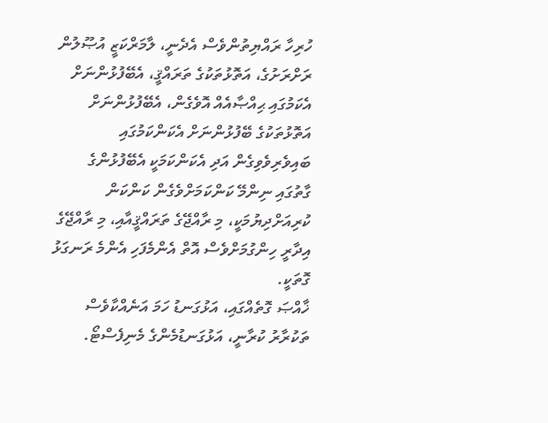ހުރިހާ ރައްޔިތުންވެސް އެދެނީ، ލާމަރްކަޒީ އުޞޫލުން ރަށްރަށުގެ، އަތޮޅުތަކުގެ ތަރައްޤީ، އެބޭފުޅުންނަށް އެކަމުގައި ޙިއްޞާއެއް އޮވެގެން، އެބޭފުޅުންނަށް އަތޮޅުތަކުގެ ބޭފުޅުންނަށް އެކަންކަމުގައި ބައިވެރިވެވިގެން އަދި އެކަންކަމަކީ އެބޭފުޅުންގެ ގާތުގައި ނިންމޭ ކަންކަމަށްވެގެން ކަންކަން ކުރިއަށްދިޔުމަކީ، މި ރާއްޖޭގެ ތަރައްޤީއާއި، މި ރާއްޖޭގެ އިދާރީ ހިންގުމަށްވެސް އޮތް އެންމެފަހި އެންމެ ރަނގަޅު ގޮތަކީ.
ޚާއްޞަ ގޮތެއްގައި، އަޅުގަނޑު ހަމަ އަނެއްކާވެސް ތަކުރާރު ކުރާނީ، އަޅުގަނޑުމެންގެ މެނިފެސްޓޯ.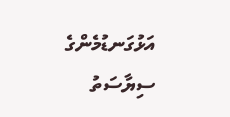އަޅުގަނޑުމެންގެ ސިޔާސަތު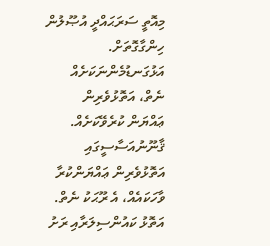މިއޮތީ ސަރަޙައްދީ އުޞޫލުން ހިންގާގޮތަށް. އަޅުގަނޑުމެންނަކަށެއް ނެތް، އަތޮޅުވެރިން ޢައްޔަން ކުރެވޭކަށެއް. ޤާނޫނުއަސާސީގައި އަތޮޅުވެރިން ޢައްޔަންކުރާ ވާހަކައެއް، އެ ރޫޙަކު ނެތް. އަތޮޅު ކައުންސިލަރާއި ރަށު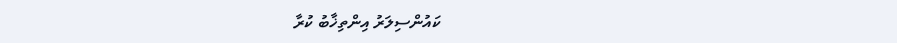ކައުންސިލަރު އިންތިޚާބު ކުރާ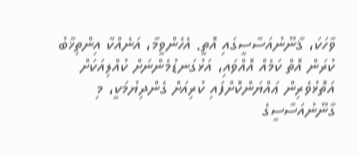ވާހަކަ، ޤާނޫނުއަސާސީގައި އޮތީ. އެހެންވީމާ، އަނެއްކާ އިންތިޚާބު ކުރަން އޮތް ކަމެއް އޮއްވައި، އަޅުގަނޑުމެންނަށް ކުއްލިއަކަށް އަތޮޅުވެރިން ޢައްޔަންކޮށްފައި ކުރިއަށް ގެންދިޔުމަކީ، މި ގާނޫނުއަސާސީގެ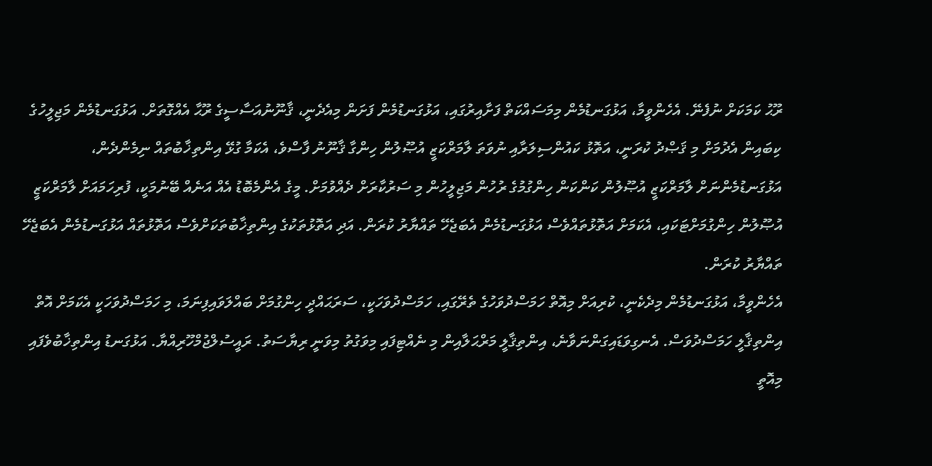ރޫޙު ކަމަކަށް ނުފެނޭ. އެހެންވީމާ، އަޅުގަނޑުމެން މިމަސައްކަތް ފަށާއިރުގައި، އަޅުގަނޑުމެން ފަށަން މިއެދެނީ، ޤާނޫނުއަސާސީގެ ރޫޙާ އެއްގޮތަށް. އަޅުގަނޑުމެން މަޖިލީހުގެ ކިބައިން އެދުމަށް މި ޤަޞްދު ކުރަނީ، އަތޮޅު ކައުންސިލަރާއި ނުވަތަ ލާމަރްކަޒީ އުޞޫލުން ހިންގާ ޤާނޫނު ފާސްވެ، އެކަމާ ގުޅޭ އިންތިޚާބުތައް ނިމެންދެން، އަޅުގަނޑުމެންނަށް ލާމަރްކަޒީ އުޞޫލުން ކަންކަން ހިންގުމުގެ ރުހުން މަޖިލީހުން މި ސަރުކާރަށް ދެއްވުމަށް. މީގެ އެންމެބޮޑު އެއް އަނެއް ބޭނުމަކީ، ފުރިހަމައަށް ލާމަރްކަޒީ އުޞޫލުން ހިންގުމަށްޓަކައި، އެކަމަށް އަތޮޅުތައްވެސް އަޅުގަނޑުމެން އެބަޖެހޭ ތައްޔާރު ކުރަން. އަދި އަތޮޅުތަކުގެ އިންތިޚާބުތަކަށްވެސް އަތޮޅުތައް އަޅުގަނޑުމެން އެބަޖެހޭ ތައްޔާރު ކުރަން.
އެހެންވީމާ، އަޅުގަނޑުމެން މިދެކެނީ، ކުރިއަށް މިއޮތް ހަމަސްދުވަހުގެ ތެރޭގައި، ހަމަސްދުވަހަކީ، ސަރަޙައްދީ ހިންގުމަށް ބައްލަވައިފިނަމަ، މި ހަމަސްދުވަހަކީ އެކަމަށް އޮތް އިންތިޤާލީ ހަމަސްދުވަސް. އެނގިވަޑައިގަންނަވާނެ، އިންތިޤާލީ މަރްޙަލާއިން މި ނެއްޓިފައި މިވަގުތު މިވަނީ ރިޔާސަތު. ރައީސުލްޖުމްހޫރިއްޔާ. އަޅުގަނޑު އިންތިޚާބުވެފައި މިއޮތީ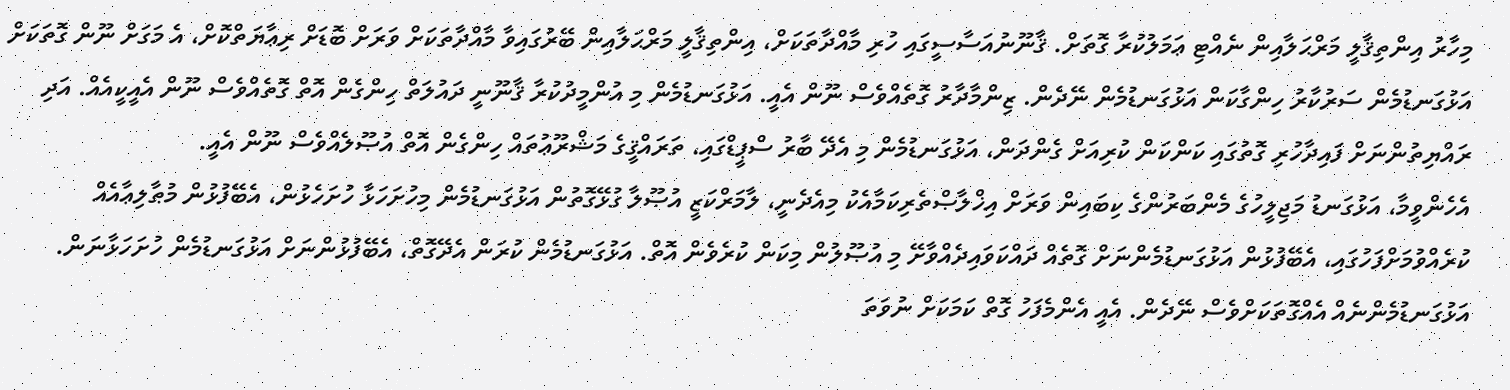މިހާރު އިންތިޤާލީ މަރްޙަލާއިން ނެއްޓި ޢަމަލުކުރާ ގޮތަށް. ޤާނޫނުއަސާސީގައި ހުރި މާއްދާތަކަށް، އިންތިޤާލީ މަރްޙަލާއިން ބޭރުގައިވާ މާއްދާތަކަށް ވަރަށް ބޮޑަށް ރިޢާޔަތްކޮށް، އެ މަގަށް ނޫން ގޮތަކަށް އަޅުގަނޑުމެން ސަރުކާރު ހިންގާކަން އަޅުގަނޑުމެން ނޭދެން. ޒިންމާދާރު ގޮތެއްވެސް ނޫން އެއީ. އަޅުގަނޑުމެން މި އުންމީދުކުރާ ޤާނޫނީ ދައުލަތް ހިންގެން އޮތް ގޮތެއްވެސް ނޫން އެއީކީއެއް. އަދި ރައްޔިތުންނަށް ފައިދާހުރި ގޮތުގައި ކަންކަން ކުރިއަށް ގެންދަން، އަޅުގަނޑުމެން މި އެދޭ ބާރު ސްޕީޑްގައި، ތަރައްޤީގެ މަޝްރޫޢުތައް ހިންގެން އޮތް އުޞޫލެއްވެސް ނޫން އެއީ.
އެހެންވީމާ، އަޅުގަނޑު މަޖިލީހުގެ މެންބަރުންގެ ކިބައިން ވަރަށް އިޚްލާޞްތެރިކަމާއެކު މިއެދެނީ، ލާމަރްކަޒީ އުޞޫލާ ގުޅޭގޮތުން އަޅުގަނޑުމެން މިހުށަހަޅާ ހުށަހެޅުން، އެބޭފުޅުން މުޠާލިޢާއެއް ކުރެއްވުމަށްފަހުގައި، އެބޭފުޅުން އަޅުގަނޑުމެންނަށް ގޮތެއް ދައްކަވައިދެއްވާށޭ މި އުޞޫލުން މިކަން ކުރެވެން އޮތް. އަޅުގަނޑުމެން ކުރަން އެދޭގޮތް، އެބޭފުޅުންނަށް އަޅުގަނޑުމެން ހުށަހަޅާނަން. އަޅުގަނޑުމެންނެއް އެއްގޮތަކަށްވެސް ނޭދެން. އެއީ އެންމެފަހު ގޮތް ކަމަކަށް ނުވަތަ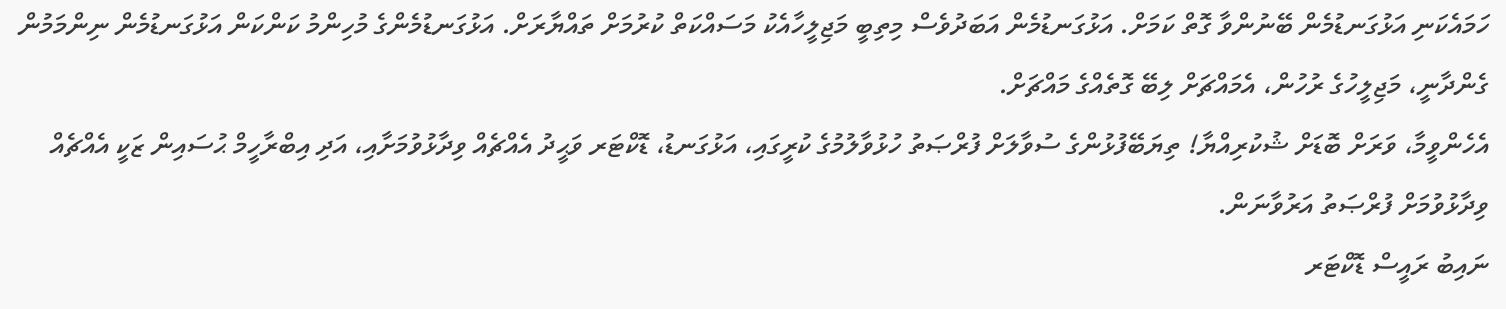ހަމައެކަނި އަޅުގަނޑުމެން ބޭނުންވާ ގޮތް ކަމަށް. އަޅުގަނޑުމެން އަބަދުވެސް މިތިބީ މަޖިލީހާއެކު މަސައްކަތް ކުރުމަށް ތައްޔާރަށް. އަޅުގަނޑުމެންގެ މުހިންމު ކަންކަން އަޅުގަނޑުމެން ނިންމަމުން ގެންދާނީ، މަޖިލީހުގެ ރުހުން، އެމައްޗަށް ލިބޭ ގޮތެއްގެ މައްޗަށް.
އެހެންވީމާ، ވަރަށް ބޮޑަށް ޝުކުރިއްޔާ! ތިޔަބޭފުޅުންގެ ސުވާލަށް ފުރްޞަތު ހުޅުވާލުމުގެ ކުރީގައި، އަޅުގަނޑު، ޑޮކްޓަރ ވަޙީދު އެއްޗެއް ވިދާޅުވުމަށާއި، އަދި އިބްރާހީމް ޙުސައިން ޒަކީ އެއްޗެއް ވިދާޅުވުމަށް ފުރްޞަތު އަރުވާނަން.
ނައިބު ރައީސް ޑޮކްޓަރ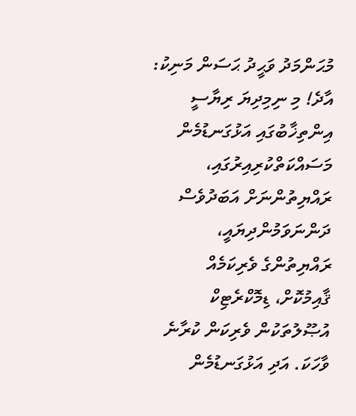މުޙަންމަދު ވަޙީދު ޙަސަން މަނިކު:
އާދެ! މި ނިމިދިޔަ ރިޔާސީ އިންތިޚާބުގައި އަޅުގަނޑުމެން މަސައްކަތްކުރިއިރުގައި، ރައްޔިތުންނަށް އަބަދުވެސް ދަންނަވަމުންދިޔައީ، ރައްޔިތުންގެ ވެރިކަމެއް ޤާއިމުކޮށް، ޑިމޮކްރެޓިކް އުޞޫލުތަކުން ވެރިކަން ކުރާނެ ވާހަކަ. އަދި އަޅުގަނޑުމެން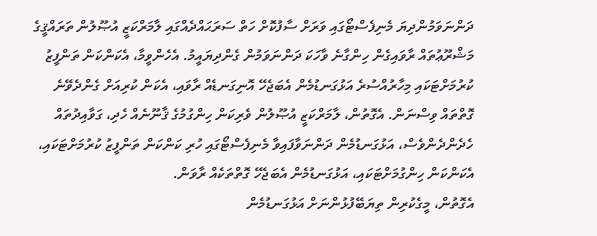ދަންނަވަމުންދިޔަ މެނިފެސްޓޯގައި ވަރަށް ސާފުކޮށް ހަތް ސަރަޙައްދެއްގައި ލާމަރްކަޒީ އުޞޫލުން ތަރައްޤީގެ މަޝްރޫޢުތައް ރާވައިގެން ހިންގާނެ ވާހަކަ ދަންނަވަމުން ގެންދިޔައީމު. އެހެންވީމާ، އެކަންކަން ތަންފީޒު ކުރުމަށްޓަކައި މިހާރުއްސުރެ އަޅުގަނޑުމެން އެބަޖެހޭ އޮނިގަނޑެއް ރާވައި، އެކަން ކުރިއަށް ގެންދެވޭނެ ގޮތްތައް ވިސްނަން. އެގޮތުން، ލާމަރްކަޒީ އުޞޫލުން ވެރިކަން ހިންގުމުގެ ޤާނޫނެއް ހެދި، ގަވާއިދުތައް ހެދެންދެންވެސް، އަޅުގަނޑުމެން ދަންނަވާފައިވާ މެނިފެސްޓޯގައި ހުރި ކަންކަން ތަންފީޒު ކުރުމަށްޓަކައި، އެކަންކަން ހިންގުމަށްޓަކައި، އަޅުގަނޑުމެން އެބަޖެހޭ ގޮތްތަކެއް ރާވަން.
އެގޮތުން، މީގެކުރިން ތިޔަބޭފުޅުންނަށް އަޅުގަނޑުމެން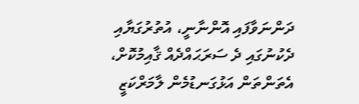ދަންނަވާފައި އޮންނާނީ، އުތުރުގަޔާއި ދެކުނުގައި ދެ ސަރަޙައްދެއް ޤާއިމުކޮށް، އެތަންތަން އަޅުގަނޑުމެން ލާމަރްކަޒީ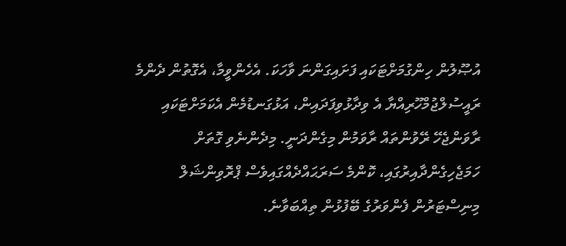އުޞޫލުން ހިންގުމަށްޓަކައި ފަށައިގަންނަ ވާހަކަ. އެހެންވީމާ، އެގޮތުން ދެންމެ ރައީސުލްޖުމްހޫރިއްޔާ އެ ވިދާޅުވިފަދައިން، އަޅުގަނޑުމެން އެކަމަށްޓަކައި ރާވަންޖެހޭ ރޭވުންތައް ރާވަމުން މިގެންދަނީ. މިދެންނެވި ގޮތަށް ހަމަޖެހިގެންދާއިރުގައި، ކޮންމެ ސަރަޙައްދެއްގައިވެސް ޕްރޮވިންޝަލް މިނިސްޓަރުން ފެންވަރުގެ ބޭފުޅުން ތިއްބަވާނެ.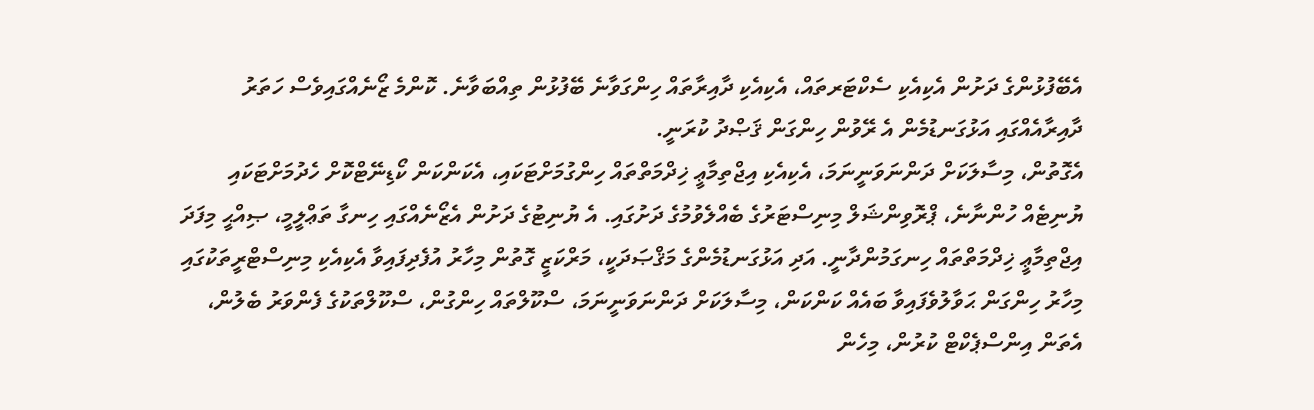އެބޭފުޅުންގެ ދަށުން އެކިއެކި ސެކްޓަރތައް، އެކިއެކި ދާއިރާތައް ހިންގަވާނެ ބޭފުޅުން ތިއްބަވާނެ. ކޮންމެ ޒޯނެއްގައިވެސް ހަތަރު ދާއިރާއެއްގައި އަޅުގަނޑުމެން އެ ރޭވުން ހިންގަން ޤަޞްދު ކުރަނީ.
އެގޮތުން، މިސާލަކަށް ދަންނަވަނީނަމަ، އެކިއެކި އިޖްތިމާޢީ ޚިދްމަތްތައް ހިންގުމަށްޓަކައި، އެކަންކަން ކޯޑިނޭޓްކޮށް ހެދުމަށްޓަކައި ޔުނިޓެއް ހުންނާނެ، ޕްރޮވިންޝަލް މިނިސްޓަރުގެ ބެއްލެވުމުގެ ދަށުގައި. އެ ޔުނިޓުގެ ދަށުން އެޒޯނެއްގައި ހިނގާ ތަޢްލީމީ، ޞިއްޙީ މިފަދަ އިޖްތިމާޢީ ޚިދްމަތްތައް ހިނގަމުންދާނީ. އަދި އަޅުގަނޑުމެންގެ މަޤްޞަދަކީ، މަރްކަޒީ ގޮތުން މިހާރު އުފެދިފައިވާ އެކިއެކި މިނިސްޓްރީތަކުގައި މިހާރު ހިންގަން ޙަވާލުވެފައިވާ ބައެއް ކަންކަން، މިސާލަކަށް ދަންނަވަނީނަމަ، ސްކޫލްތައް ހިންގުން، ސްކޫލްތަކުގެ ފެންވަރު ބެލުން، އެތަން އިންސްޕެކްޓް ކުރުން، މިހެން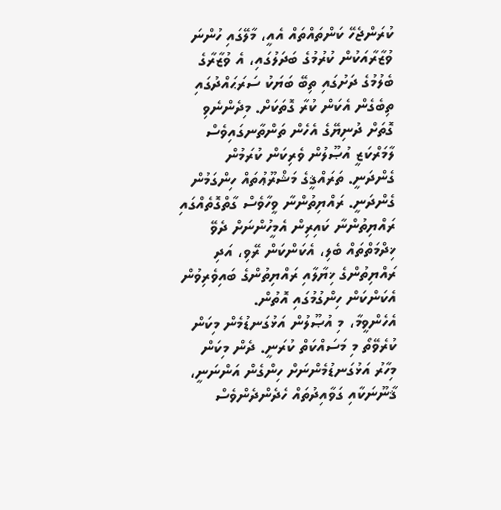ކުރަންޖެހޭ ކަންތައްތައް އެއީ، މާލޭގައި ހުންނަ ވުޒާރާއަކުން ކުރުމުގެ ބަދަލުގައި، އެ ވުޒާރާގެ ބެލުމުގެ ދަށުގައި ތިބޭ ބަޔަކު ސަރަޙައްދުގައި ތިބެގެން އެކަން ކުރާ ގޮތަކަށް. މިދެންނެވި ގޮތަށް ދުނިޔޭގެ އެހެން ތަންތާނގައިވެސް ލާމަރްކަޒީ އުޞޫލުން ވެރިކަން ކުރަމުން ގެންދަނީ. ތަރައްޤީގެ މަޝްރޫޢުތައް ހިންގަމުން ގެންދަނީ. ރައްޔިތުންނާ ވީހާވެސް ގާތްގޮތެއްގައި ރައްޔިތުންނާ ކައިރިން އެމީހުންނަށް ދެވޭ ޚިދްމަތްތައް ބެލި، އެކަންކަން ރޭވި، އަދި ރައްޔިތުންގެ ޚިޔާލާއި ރައްޔިތުންގެ ބައިވެރިވުން އެކަންކަން ހިންގުމުގައި އޮތުން.
އެހެންވީމާ، މި އުޞޫލުން އަޅުގަނޑުމެން މިކަން ކުރެވޭތޯ މި މަސައްކަތް ކުރަނީ. ދެން މިކަން މިހާރު އަޅުގަނޑުމެންނަށް ހިންގެން އަންނަނީ، ޤާނޫނަކާއި ގަވާއިދުތައް ހެދެންދެންވެސް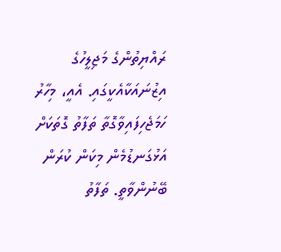ރައްޔިތުންގެ މަޖިލީހުގެ އިޒުނައަކާއެކީގައި. އެއީ، މިހާރު ހަމަޖެހިފައިވާގޮތާ ތަފާތު ގޮތަކަށް އަޅުގަނޑުމެން މިކަން ކުރަން ބޭނުންވާތީ. ތަފާތު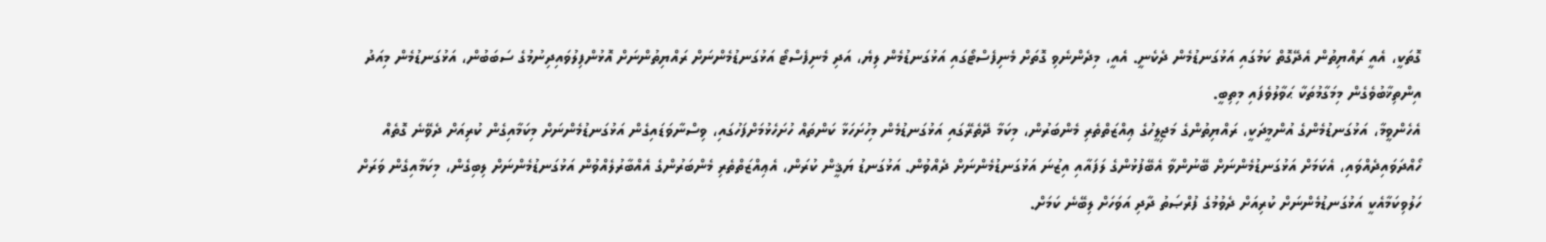ގޮތަކީ، އެއީ ރައްޔިތުން އެދޭގޮތް ކަމުގައި އަޅުގަނޑުމެން ދެކެނީ. އެއީ، މިދެންނެވި ގޮތަށް މެނިފެސްޓޯގައި އަޅުގަނޑުމެން ލިޔެ، އަދި މެނިފެސްޓޯ އަޅުގަނޑުމެންނަށް ރައްޔިތުންނަށް އޮޅުންފިލުވައިދިނުމުގެ ސަބަބުން، އަޅުގަނޑުމެން މިއަދު އިންތިޚާބުވެގެން މިމަގާމުތަކާ ޙަވާލުވެފައި މިތިބީ.
އެހެންވީމާ، އަޅުގަނޑުމެންގެ އުންމީދަކީ، ރައްޔިތުންގެ މަޖިލީހުގެ ޢިއްޒަތްތެރި މެންބަރުން، މިކަމާ ދޭތެރޭގައި އަޅުގަނޑުމެން މިހުށަހަޅާ ކަންތައް ހުށަހެޅުމަށްފަހުގައި، ވިސްނާވަޑައިގެން އަޅުގަނޑުމެންނަށް މިކަމާއިގެން ކުރިއަށް ދެވޭނެ ގޮތެއް ހޯއްދަވައިދެއްވައި، އެކަމަށް އަޅުގަނޑުމެންނަށް ބޭނުންވާ އެބޭފުޅުންގެ ލަފައާއި އިޒުނަ އަޅުގަނޑުމެންނަށް ދެއްވުން. އަޅުގަނޑު ޔަޤީން ކުރަން، އެޢިއްޒަތްތެރި މެންބަރުންގެ އެއްބާރުލެއްވުން އަޅުގަނޑުމެންނަށް ލިބިގެން، މިކަމާއިގެން ވަރަށް ހަލުވިކަމާއެކީ އަޅުގަނޑުމެންނަށް ކުރިއަށް ދެވުމުގެ ފުރްޞަތު ދާދި އަވަހަށް ލިބޭނެ ކަމަށް.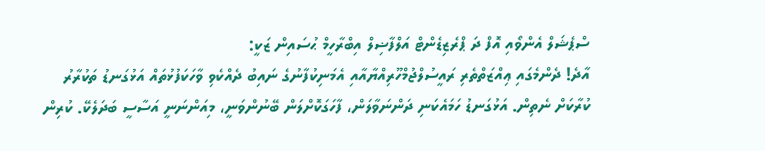ސްޕެޝަލް އެންވޯއި އޮފް ދަ ޕްރެޒިޑެންޓް އަލްފާޟިލް އިބްރާހީމް ޙުސައިން ޒަކީ:
އާދެ! ދެންމެގައި ޢިއްޒަތްތެރި ރައީސުލްޖުމްހޫރިއްޔާއާއި އެމަނިކުފާނުގެ ނައިބު ދެއްކެވި ވާހަކަފުޅުތައް އަޅުގަނޑު ތަކުރާރު ކުރާކަށް ނެތިން. އަޅުގަނޑު ހަމައެކަނި ދަންނަވާލަން، ފާހަގަކޮށްލަން ބޭނުންވަނީ، މިއަންނަނީ އަސާސީ ބަދަލެކޭ. ކުރިން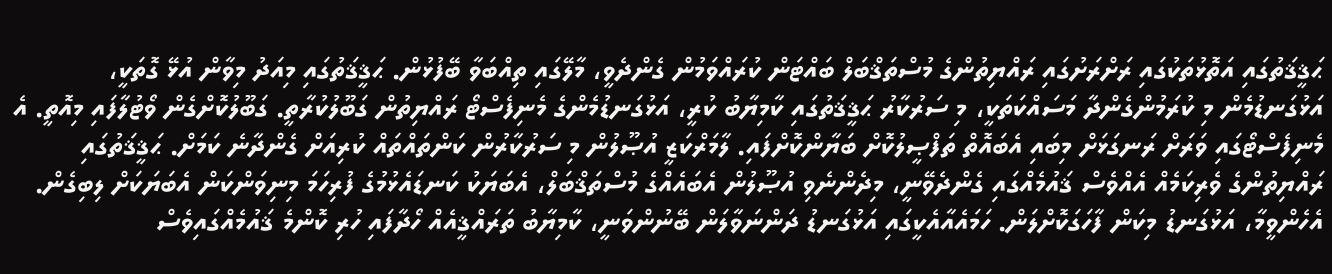ޙަޤީޤަތުގައި އަތޮޅުތަކުގައި ރަށްރަށުގައި ރައްޔިތުންގެ މުސްތަޤްބަލް ބައްޓަން ކުރައްވަމުން ގެންދެވީ، މާލޭގައި ތިއްބަވާ ބޭފުޅުން. ޙަޤީޤަތުގައި މިއަދު މިވާން އުޅޭ ގޮތަކީ، އަޅުގަނޑުމެން މި ކުރަމުންގެންދާ މަސައްކަތަކީ، މި ސަރުކާރު ޙަޤީޤަތުގައި ކާމިޔާބު ކުރީ، އަޅުގަނޑުމެންގެ މެނިފެސްޓޯ ރައްޔިތުން ގަބޫލުކުރާތީ. ގަބޫލުކޮށްގެން ވޯޓުލާފައި މިއޮތީ. އެ މެނިފެސްޓޯގައި ވަރަށް ރަނގަޅަށް މިބައި އެބައޮތް ތަފްޞީލުކޮށް ބަޔާންކޮށްފައި. ލާމަރްކަޒީ އުޞޫލުން މި ސަރުކާރުން ކަންތައްތައް ކުރިއަށް ގެންދާނެ ކަމަށް. ޙަޤީޤަތުގައި ރައްޔިތުންގެ ވެރިކަމެއް އެއްވެސް ޤައުމެއްގައި ގެންދެވޭނީ، މިދެންނެވި އުޞޫލުން އެބައެއްގެ މުސްތަޤްބަލް، އެބަޔަކު ކަނޑައެޅުމުގެ ފުރިހަމަ މިނިވަންކަން އެބަޔަކަށް ލިބިގެން.
އެހެންވީމާ، އަޅުގަނޑު މިކަން ފާހަގަކޮށްލަން. ހަމައެއާއެކީގައި އަޅުގަނޑު ދަންނަވާލަން ބޭނުންވަނީ، ކާމިޔާބު ތަރައްޤީއެއް ހޯދާފައި ހުރި ކޮންމެ ޤައުމެއްގައިވެސް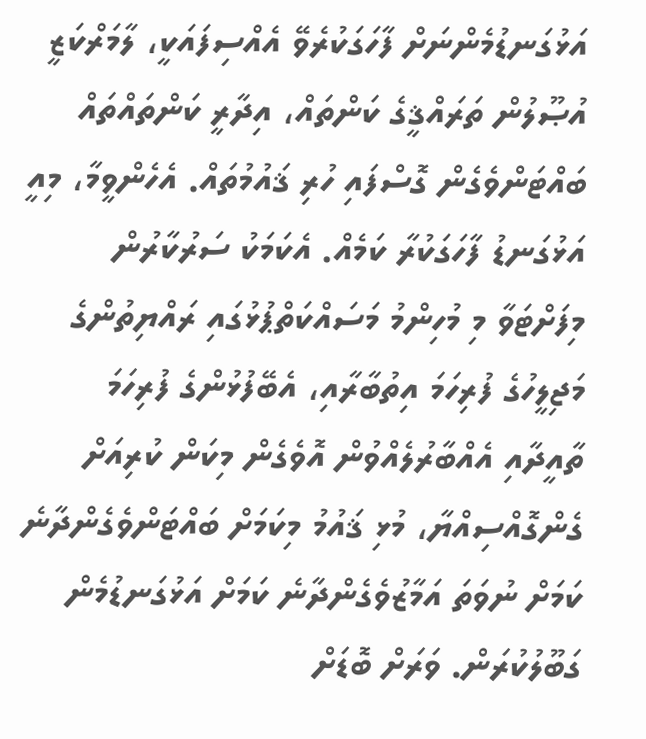އަޅުގަނޑުމެންނަށް ފާހަގަކުރެވޭ އެއްސިފައަކީ، ލާމަރްކަޒީ އުޞޫލުން ތަރައްޤީގެ ކަންތައް، އިދާރީ ކަންތައްތައް ބައްޓަންވެގެން ގޮސްފައި ހުރި ޤައުމުތައް. އެހެންވީމާ، މިއީ އަޅުގަނޑު ފާހަގަކުރާ ކަމެއް. އެކަމަކު ސަރުކާރުން މިފަށްޓަވާ މި މުހިންމު މަސައްކަތްޕުޅުގައި ރައްޔިތުންގެ މަޖިލީހުގެ ފުރިހަމަ އިތުބާރާއި، އެބޭފުޅުންގެ ފުރިހަމަ ތާއީދާއި އެއްބާރުލެއްވުން އޮވެގެން މިކަން ކުރިއަށް ގެންގޮއްސިއްޔާ، މުޅި ޤައުމު މިކަމަށް ބައްޓަންވެގެންދާނެ ކަމަށް ނުވަތަ އަމާޒުވެގެންދާނެ ކަމަށް އަޅުގަނޑުމެން ގަބޫލުކުރަން. ވަރަށް ބޮޑަށް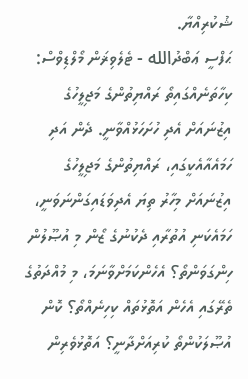ޝުކުރިއްޔާ.
ޙަފްސީ ޢަބްދުالله - ޓެލެވިޜަން މޯލްޑިވްސް:
ކިހާތަނެއްގައިތޯ ރައްޔިތުންގެ މަޖިލީހުގެ އިޒުނައަށް އެދި ހުށަހަޅުއްވާނީ. ދެން އަދި ހަމައެއާއެކީގައި، ރައްޔިތުންގެ މަޖިލީހުގެ އިޒުނައަށް މިހާރު ތިޔަ އެދިވަޑައިގަންނަވަނީ، ހަމައެކަނި އުތުރާއި ދެކުނުގެ ޒޯން މި އުޞޫލުން ހިންގަވަންތޯ؟ އެހެންކަމަށްވާނަމަ، މި މުއްދަތުގެ ތެރޭގައި އެހެން އަތޮޅުތައް ކިހިނެއްތޯ؟ ކޮން އުޞޫލަކުންތޯ ކުރިއަށްދާނީ؟ އަތޮޅުވެރިން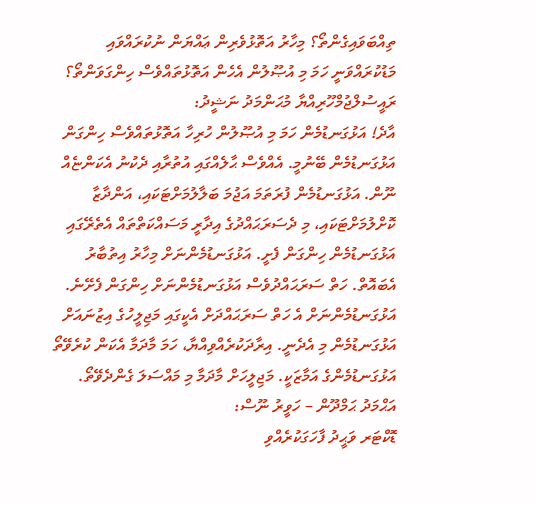ތިއްބަވައިގެންތޯ؟ މިހާރު އަތޮޅުވެރިން ޢައްޔަން ނުކުރައްވައި މަޑުކުރައްވަނީ ހަމަ މި އުޞޫލުން އެހެން އަތޮޅުތައްވެސް ހިންގަވަންތޯ؟
ރައީސުލްޖުމްހޫރިއްޔާ މުޙަންމަދު ނަޝީދު:
އާދެ! އަޅުގަނޑުމެން ހަމަ މި އުޞޫލުން ހުރިހާ އަތޮޅުތައްވެސް ހިންގަން އަޅުގަނޑުމެން ބޭނުމީ. އެއްވެސް ޙާލެއްގައި އުތުރާއި ދެކުނު އެކަންޏެއް ނޫން. އަޅުގަނޑުމެން ފުރަތަމަ އަޖުމަ ބަލާލުމަށްޓަކައި، އަންދާޒާ ކޮށްލުމަށްޓަކައި، މި ދެސަރަޙައްދުގެ އިދާރީ މަސައްކަތްތައް އެތެރޭގައި އަޅުގަނޑުމެން ހިންގަން ފެށީ. އަޅުގަނޑުމެންނަށް މިހާރު އިތުބާރު އެބައޮތް. ހަތް ސަރަޙައްދުވެސް އަޅުގަނޑުމެންނަށް ހިންގަން ފެށޭނެ. އަޅުގަނޑުމެންނަށް އެ ހަތް ސަރަޙައްދަށް އެކީގައި މަޖިލީހުގެ އިޒުނައަށް އަޅުގަނޑުމެން މި އެދެނީ. އިރާދަކުރެއްވިއްޔާ، ހަމަ މާދަމާ އެކަން ކުރެވޭތޯ އަޅުގަނޑުމެންގެ އަމާޒަކީ. މަޖިލީހަށް މާދަމާ މި މައްސަލަ ގެންދެވޭތޯ.
އަޙްމަދު ޙަމްދޫން – ހަވީރު ނޫސް:
ޑޮކްޓަރ ވަޙީދު ފާހަގަކުރެއްވި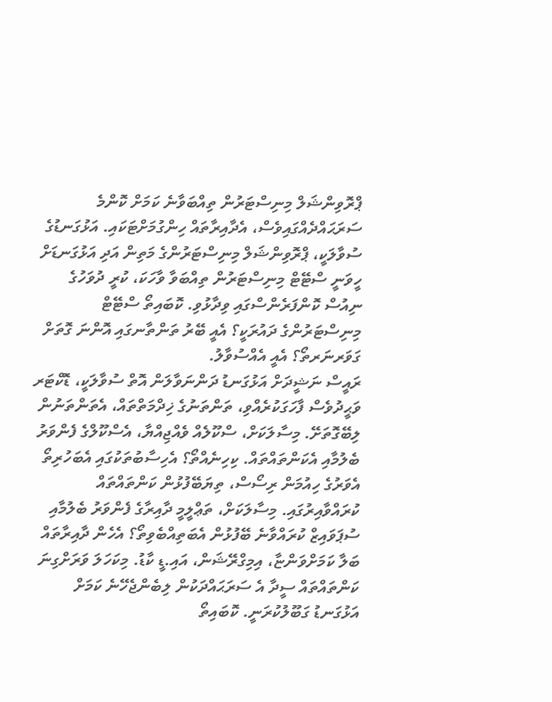ޕްރޮވިންޝަލް މިނިސްޓަރުން ތިއްބަވާނެ ކަމަށް ކޮންމެ ސަރަޙައްދެއްގައިވެސް، އެދާއިރާތައް ހިންގުމަށްޓަކައި. އަޅުގަނޑުގެ ސުވާލަކީ، ޕްރޮވިންޝަލް މިނިސްޓަރުންގެ މަތިން އަދި އަޅުގަނޑަށް ހީވަނީ ސްޓޭޓް މިނިސްޓަރުން ތިއްބަވާ ވާހަކަ، ކުރީ ދުވަހުގެ ނިއުސް ކޮންފަރެންސްގައި ވިދާޅުވި. ކޮބައިތޯ ސްޓޭޓް މިނިސްޓަރުންގެ ދައުރަކީ؟ އެއީ ބޭރު ތަންތާނގައި އޮންނަ ގޮތަށް ގަވަރނަރތޯ؟ އެއީ އެއްސުވާލު.
ރައީސް ނަޝީދަށް އަޅުގަނޑު ދަންނަވާލަން އޮތް ސުވާލަކީ، ޑޮކްޓަރ ވަޙީދުވެސް ފާހަގަކުރެއްވި، ތަންތަނުގެ ޚިދްމަތްތައް، އެތަންތަނުން ލިބޭގޮތަށޭ. މިސާލަކަށް، ސްކޫލެއް ވެއްޖިއްޔާ، އެސްކޫލްގެ ފެންވަރު ބެލުމާއި އެކަންތައްތައް. ކިހިނެއްތޯ؟ އެހިސާބުތަކުގައި އެބަހުރިތޯ އެވަރުގެ ހިއުމަން ރިސޯސް، ތިޔަބޭފުޅުން ކަންތައްތައް ކުރައްވާއިރުގައި. މިސާލަކަށް، ތަޢްލީމީ ދާއިރާގެ ފެންވަރު ބެލުމާއި ސުޕަވައިޒް ކުރައްވާނެ ބޭފުޅުން އެބަތިއްބެވިތޯ؟ އެހެން ދާއިރާތައް ބަލާ ކަމަށްވަންޏާ، އިމިގްރޭޝަން، އައި.ޑީ ކާޑު. މިކަހަލަ ވަރަށްގިނަ ކަންތައްތައް ސީދާ އެ ސަރަޙައްދަކުން ލިބެންޖެހޭނެ ކަމަށް އަޅުގަނޑު ގަބޫލުކުރަނީ. ކޮބައިތޯ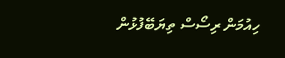ހިއުމަން ރިސޯސް ތިޔަބޭފުޅުން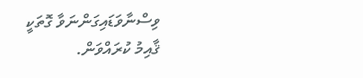ވިސްނާވަޑައިގަންނަވާ ގޮތަކީ ޤާއިމު ކުރައްވަން.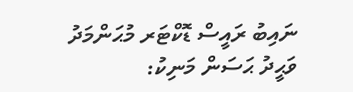ނައިބު ރައީސް ޑޮކްޓަރ މުޙަންމަދު ވަޙީދު ޙަސަން މަނިކު: